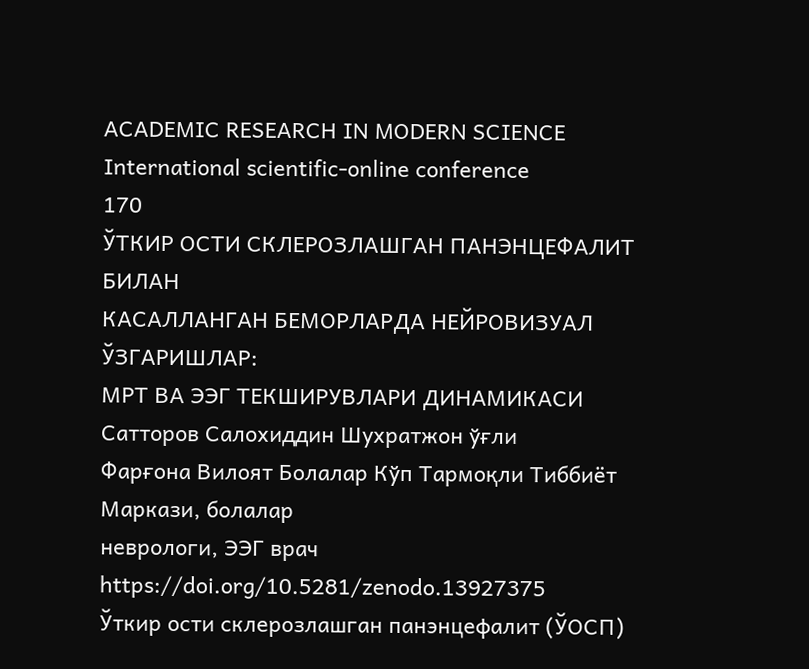ACADEMIC RESEARCH IN MODERN SCIENCE
International scientific-online conference
170
ЎТКИР ОСТИ СКЛЕРОЗЛАШГАН ПАНЭНЦЕФАЛИТ БИЛАН
КАСАЛЛАНГАН БЕМОРЛАРДА НЕЙРОВИЗУАЛ ЎЗГАРИШЛАР:
МРТ ВА ЭЭГ ТЕКШИРУВЛАРИ ДИНАМИКАСИ
Сатторов Салохиддин Шухратжон ўғли
Фарғона Вилоят Болалар Кўп Тармоқли Тиббиёт Маркази, болалар
неврологи, ЭЭГ врач
https://doi.org/10.5281/zenodo.13927375
Ўткир ости склерозлашган панэнцефалит (ЎОСП)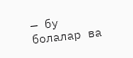— бу болалар ва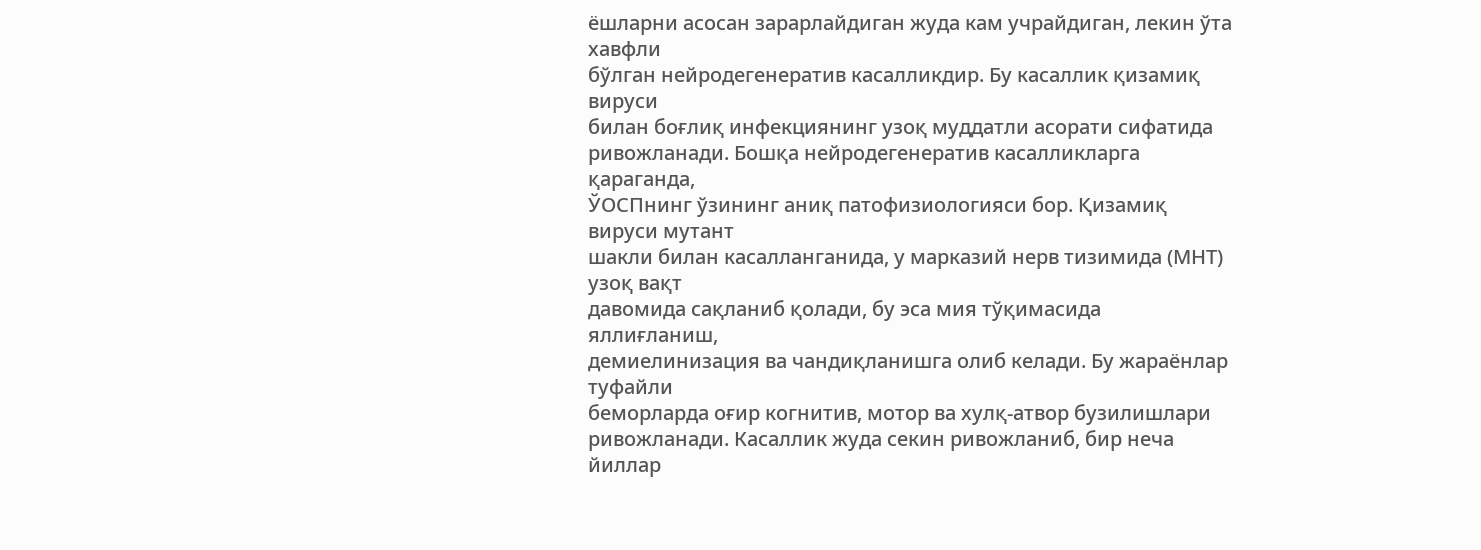ёшларни асосан зарарлайдиган жуда кам учрайдиган, лекин ўта хавфли
бўлган нейродегенератив касалликдир. Бу касаллик қизамиқ вируси
билан боғлиқ инфекциянинг узоқ муддатли асорати сифатида
ривожланади. Бошқа нейродегенератив касалликларга қараганда,
ЎОСПнинг ўзининг аниқ патофизиологияси бор. Қизамиқ вируси мутант
шакли билан касалланганида, у марказий нерв тизимида (МНТ) узоқ вақт
давомида сақланиб қолади, бу эса мия тўқимасида яллиғланиш,
демиелинизация ва чандиқланишга олиб келади. Бу жараёнлар туфайли
беморларда оғир когнитив, мотор ва хулқ-атвор бузилишлари
ривожланади. Касаллик жуда секин ривожланиб, бир неча йиллар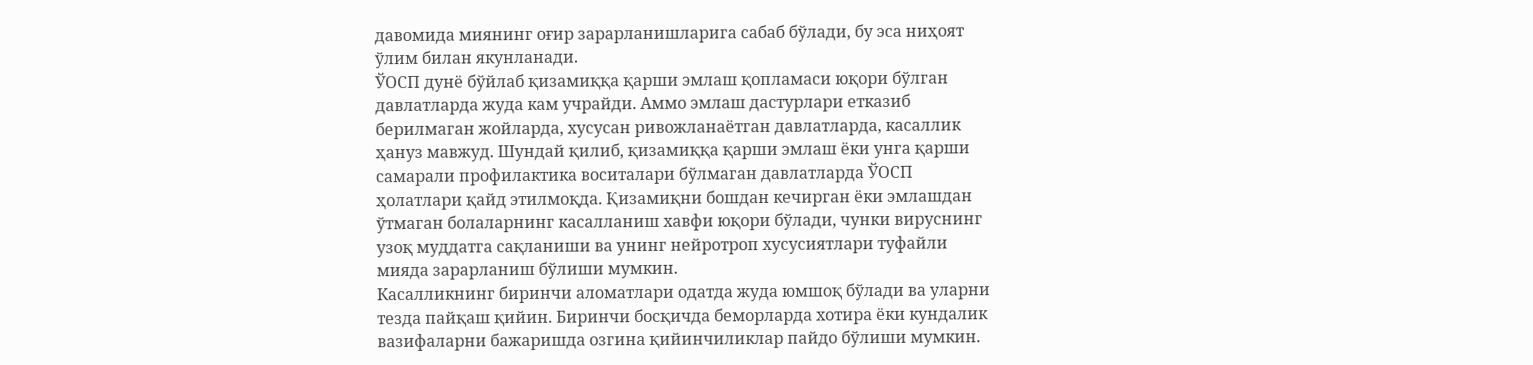давомида миянинг оғир зарарланишларига сабаб бўлади, бу эса ниҳоят
ўлим билан якунланади.
ЎОСП дунё бўйлаб қизамиққа қарши эмлаш қопламаси юқори бўлган
давлатларда жуда кам учрайди. Аммо эмлаш дастурлари етказиб
берилмаган жойларда, хусусан ривожланаётган давлатларда, касаллик
ҳануз мавжуд. Шундай қилиб, қизамиққа қарши эмлаш ёки унга қарши
самарали профилактика воситалари бўлмаган давлатларда ЎОСП
ҳолатлари қайд этилмоқда. Қизамиқни бошдан кечирган ёки эмлашдан
ўтмаган болаларнинг касалланиш хавфи юқори бўлади, чунки вируснинг
узоқ муддатга сақланиши ва унинг нейротроп хусусиятлари туфайли
мияда зарарланиш бўлиши мумкин.
Касалликнинг биринчи аломатлари одатда жуда юмшоқ бўлади ва уларни
тезда пайқаш қийин. Биринчи босқичда беморларда хотира ёки кундалик
вазифаларни бажаришда озгина қийинчиликлар пайдо бўлиши мумкин.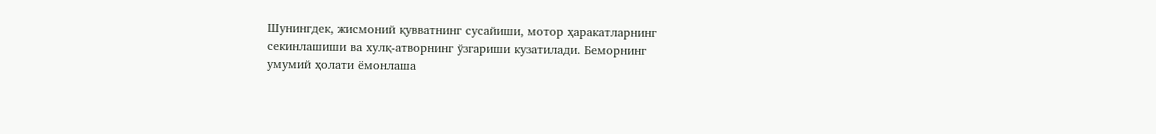Шунингдек, жисмоний қувватнинг сусайиши, мотор ҳаракатларнинг
секинлашиши ва хулқ-атворнинг ўзгариши кузатилади. Беморнинг
умумий ҳолати ёмонлаша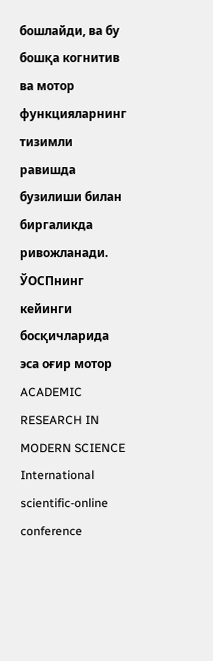бошлайди, ва бу бошқа когнитив ва мотор
функцияларнинг тизимли равишда бузилиши билан биргаликда
ривожланади. ЎОСПнинг кейинги босқичларида эса оғир мотор
ACADEMIC RESEARCH IN MODERN SCIENCE
International scientific-online conference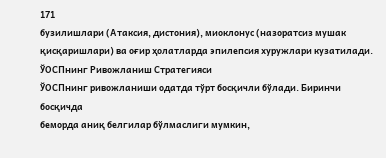171
бузилишлари (Атаксия, дистония), миоклонус (назоратсиз мушак
қисқаришлари) ва оғир ҳолатларда эпилепсия хуружлари кузатилади.
ЎОСПнинг Ривожланиш Стратегияси
ЎОСПнинг ривожланиши одатда тўрт босқичли бўлади. Биринчи босқичда
беморда аниқ белгилар бўлмаслиги мумкин,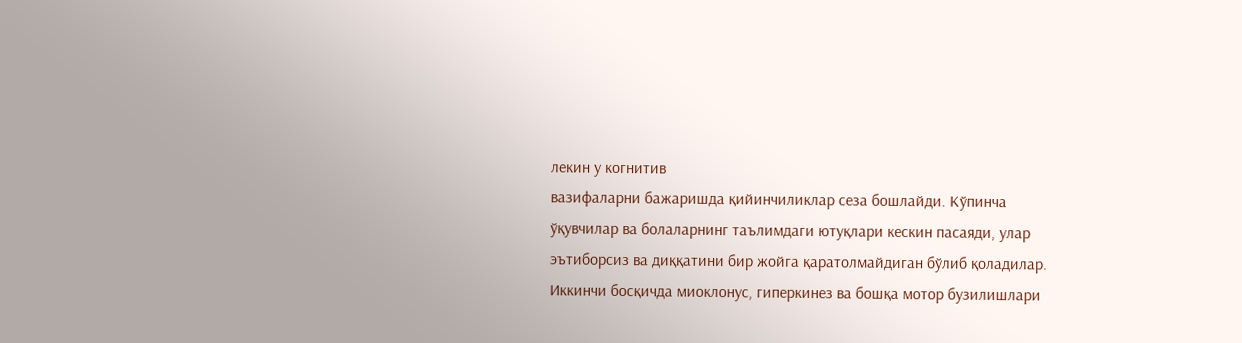лекин у когнитив
вазифаларни бажаришда қийинчиликлар сеза бошлайди. Кўпинча
ўқувчилар ва болаларнинг таълимдаги ютуқлари кескин пасаяди, улар
эътиборсиз ва диққатини бир жойга қаратолмайдиган бўлиб қоладилар.
Иккинчи босқичда миоклонус, гиперкинез ва бошқа мотор бузилишлари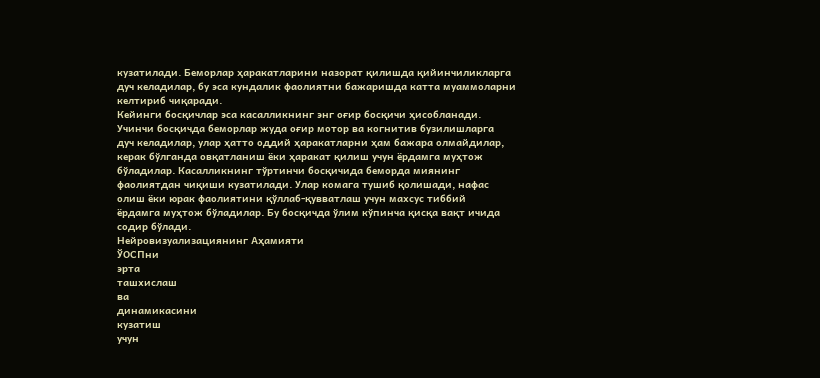кузатилади. Беморлар ҳаракатларини назорат қилишда қийинчиликларга
дуч келадилар, бу эса кундалик фаолиятни бажаришда катта муаммоларни
келтириб чиқаради.
Кейинги босқичлар эса касалликнинг энг оғир босқичи ҳисобланади.
Учинчи босқичда беморлар жуда оғир мотор ва когнитив бузилишларга
дуч келадилар, улар ҳатто оддий ҳаракатларни ҳам бажара олмайдилар,
керак бўлганда овқатланиш ёки ҳаракат қилиш учун ёрдамга муҳтож
бўладилар. Касалликнинг тўртинчи босқичида беморда миянинг
фаолиятдан чиқиши кузатилади. Улар комага тушиб қолишади, нафас
олиш ёки юрак фаолиятини қўллаб-қувватлаш учун махсус тиббий
ёрдамга муҳтож бўладилар. Бу босқичда ўлим кўпинча қисқа вақт ичида
содир бўлади.
Нейровизуализациянинг Аҳамияти
ЎОСПни
эрта
ташхислаш
ва
динамикасини
кузатиш
учун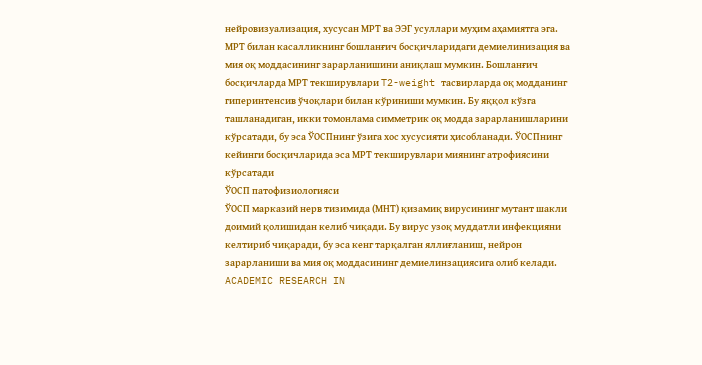нейровизуализация, хусусан МРТ ва ЭЭГ усуллари муҳим аҳамиятга эга.
МРТ билан касалликнинг бошланғич босқичларидаги демиелинизация ва
мия оқ моддасининг зарарланишини аниқлаш мумкин. Бошланғич
босқичларда МРТ текширувлари T2-weight тасвирларда оқ модданинг
гиперинтенсив ўчоқлари билан кўриниши мумкин. Бу яққол кўзга
ташланадиган, икки томонлама симметрик оқ модда зарарланишларини
кўрсатади, бу эса ЎОСПнинг ўзига хос хусусияти ҳисобланади. ЎОСПнинг
кейинги босқичларида эса МРТ текширувлари миянинг атрофиясини
кўрсатади
ЎОСП патофизиологияси
ЎОСП марказий нерв тизимида (МНТ) қизамиқ вирусининг мутант шакли
доимий қолишидан келиб чиқади. Бу вирус узоқ муддатли инфекцияни
келтириб чиқаради, бу эса кенг тарқалган яллиғланиш, нейрон
зарарланиши ва мия оқ моддасининг демиелинзациясига олиб келади.
ACADEMIC RESEARCH IN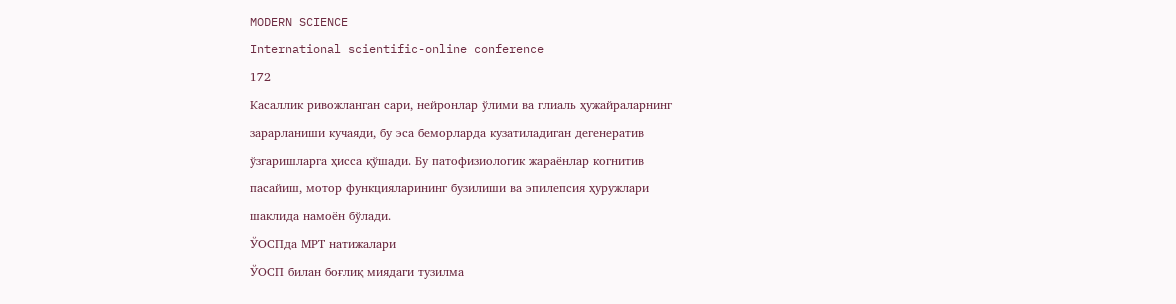MODERN SCIENCE
International scientific-online conference
172
Касаллик ривожланган сари, нейронлар ўлими ва глиаль ҳужайраларнинг
зарарланиши кучаяди, бу эса беморларда кузатиладиган дегенератив
ўзгаришларга ҳисса қўшади. Бу патофизиологик жараёнлар когнитив
пасайиш, мотор функцияларининг бузилиши ва эпилепсия ҳуружлари
шаклида намоён бўлади.
ЎОСПда МРТ натижалари
ЎОСП билан боғлиқ миядаги тузилма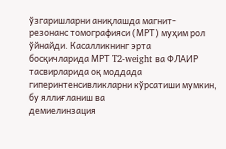ўзгаришларни аниқлашда магнит-
резонанс томографияси (МРТ) муҳим рол ўйнайди. Касалликнинг эрта
босқичларида МРТ T2-weight ва ФЛАИР тасвирларида оқ моддада
гиперинтенсивликларни кўрсатиши мумкин, бу яллиғланиш ва
демиелинзация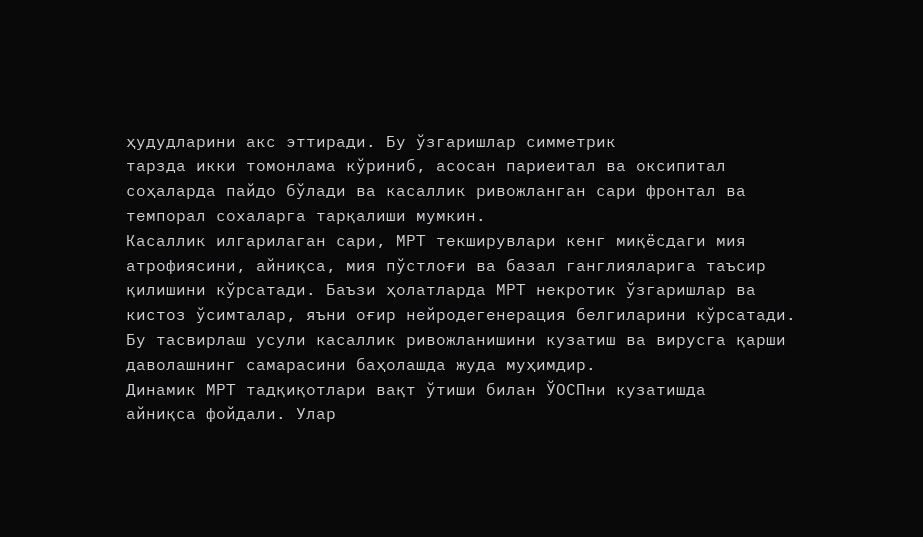ҳудудларини акс эттиради. Бу ўзгаришлар симметрик
тарзда икки томонлама кўриниб, асосан париеитал ва оксипитал
соҳаларда пайдо бўлади ва касаллик ривожланган сари фронтал ва
темпорал сохаларга тарқалиши мумкин.
Касаллик илгарилаган сари, МРТ текширувлари кенг миқёсдаги мия
атрофиясини, айниқса, мия пўстлоғи ва базал ганглияларига таъсир
қилишини кўрсатади. Баъзи ҳолатларда МРТ некротик ўзгаришлар ва
кистоз ўсимталар, яъни оғир нейродегенерация белгиларини кўрсатади.
Бу тасвирлаш усули касаллик ривожланишини кузатиш ва вирусга қарши
даволашнинг самарасини баҳолашда жуда муҳимдир.
Динамик МРТ тадқиқотлари вақт ўтиши билан ЎОСПни кузатишда
айниқса фойдали. Улар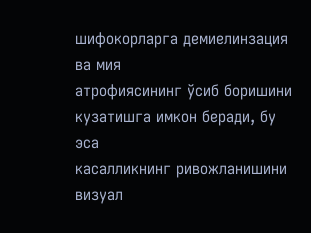шифокорларга демиелинзация ва мия
атрофиясининг ўсиб боришини кузатишга имкон беради, бу эса
касалликнинг ривожланишини визуал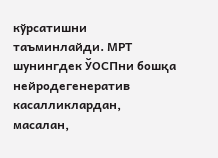кўрсатишни таъминлайди. МРТ
шунингдек ЎОСПни бошқа нейродегенератив касалликлардан, масалан,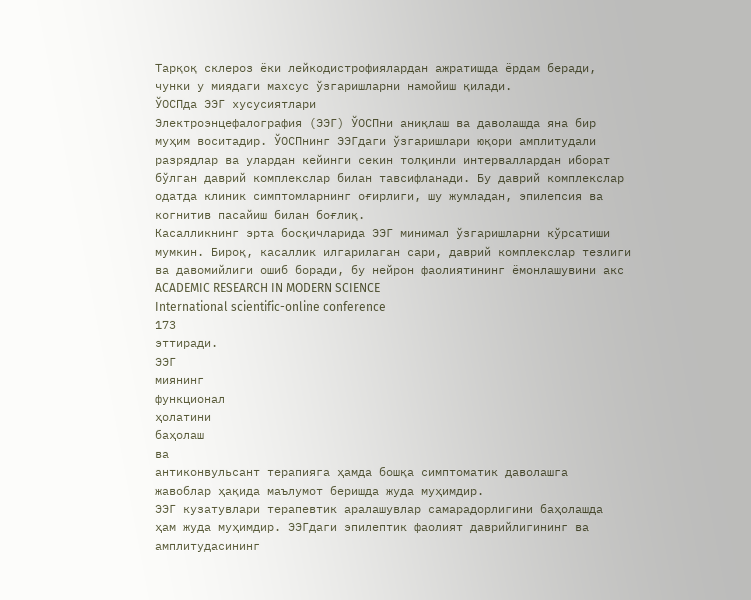Тарқоқ склероз ёки лейкодистрофиялардан ажратишда ёрдам беради,
чунки у миядаги махсус ўзгаришларни намойиш қилади.
ЎОСПда ЭЭГ хусусиятлари
Электроэнцефалография (ЭЭГ) ЎОСПни аниқлаш ва даволашда яна бир
муҳим воситадир. ЎОСПнинг ЭЭГдаги ўзгаришлари юқори амплитудали
разрядлар ва улардан кейинги секин толқинли интерваллардан иборат
бўлган даврий комплекслар билан тавсифланади. Бу даврий комплекслар
одатда клиник симптомларнинг оғирлиги, шу жумладан, эпилепсия ва
когнитив пасайиш билан боғлиқ.
Касалликнинг эрта босқичларида ЭЭГ минимал ўзгаришларни кўрсатиши
мумкин. Бироқ, касаллик илгарилаган сари, даврий комплекслар тезлиги
ва давомийлиги ошиб боради, бу нейрон фаолиятининг ёмонлашувини акс
ACADEMIC RESEARCH IN MODERN SCIENCE
International scientific-online conference
173
эттиради.
ЭЭГ
миянинг
функционал
ҳолатини
баҳолаш
ва
антиконвульсант терапияга ҳамда бошқа симптоматик даволашга
жавоблар ҳақида маълумот беришда жуда муҳимдир.
ЭЭГ кузатувлари терапевтик аралашувлар самарадорлигини баҳолашда
ҳам жуда муҳимдир. ЭЭГдаги эпилептик фаолият даврийлигининг ва
амплитудасининг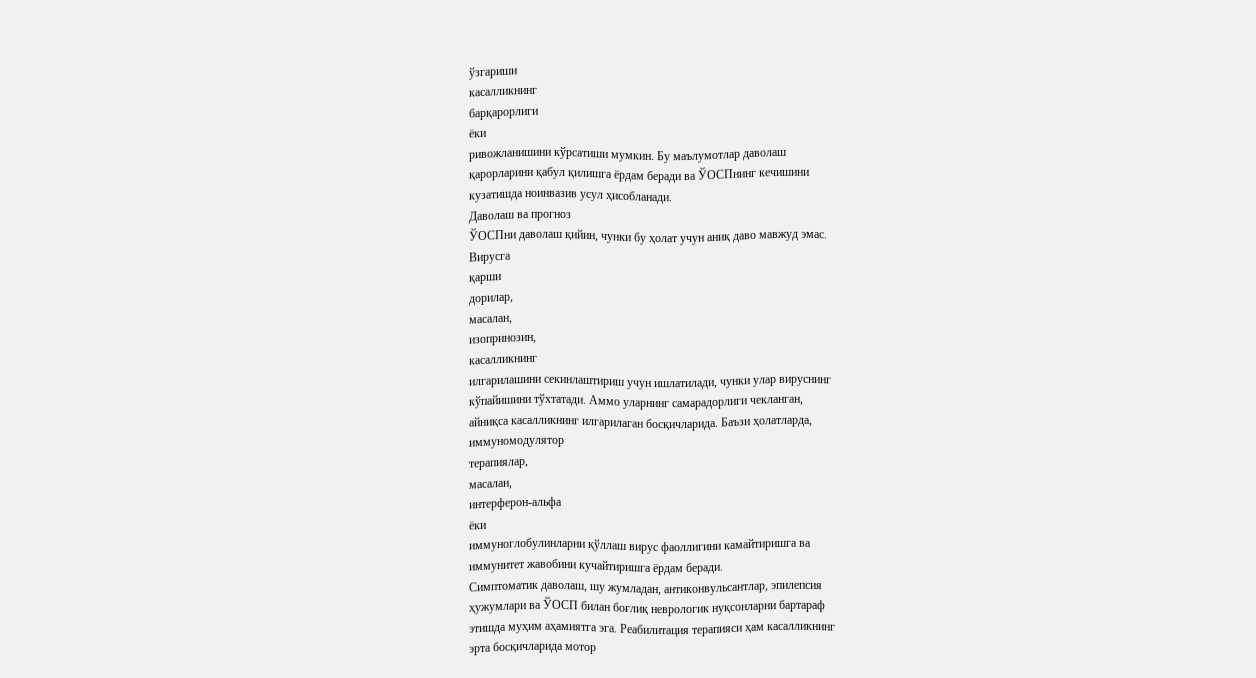ўзгариши
касалликнинг
барқарорлиги
ёки
ривожланишини кўрсатиши мумкин. Бу маълумотлар даволаш
қарорларини қабул қилишга ёрдам беради ва ЎОСПнинг кечишини
кузатишда ноинвазив усул ҳисобланади.
Даволаш ва прогноз
ЎОСПни даволаш қийин, чунки бу ҳолат учун аниқ даво мавжуд эмас.
Вирусга
қарши
дорилар,
масалан,
изопринозин,
касалликнинг
илгарилашини секинлаштириш учун ишлатилади, чунки улар вируснинг
кўпайишини тўхтатади. Аммо уларнинг самарадорлиги чекланган,
айниқса касалликнинг илгарилаган босқичларида. Баъзи ҳолатларда,
иммуномодулятор
терапиялар,
масалан,
интерферон-альфа
ёки
иммуноглобулинларни қўллаш вирус фаоллигини камайтиришга ва
иммунитет жавобини кучайтиришга ёрдам беради.
Симптоматик даволаш, шу жумладан, антиконвульсантлар, эпилепсия
ҳужумлари ва ЎОСП билан боғлиқ неврологик нуқсонларни бартараф
этишда муҳим аҳамиятга эга. Реабилитация терапияси ҳам касалликнинг
эрта босқичларида мотор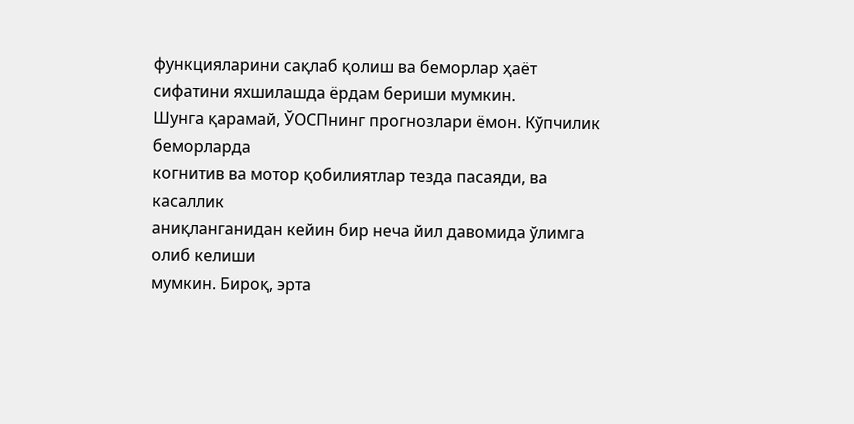функцияларини сақлаб қолиш ва беморлар ҳаёт
сифатини яхшилашда ёрдам бериши мумкин.
Шунга қарамай, ЎОСПнинг прогнозлари ёмон. Кўпчилик беморларда
когнитив ва мотор қобилиятлар тезда пасаяди, ва касаллик
аниқланганидан кейин бир неча йил давомида ўлимга олиб келиши
мумкин. Бироқ, эрта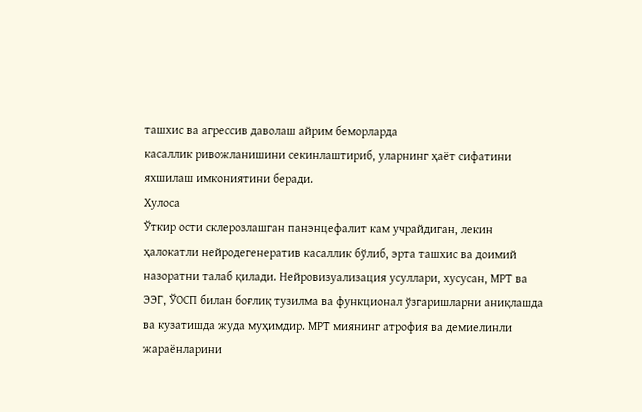ташхис ва агрессив даволаш айрим беморларда
касаллик ривожланишини секинлаштириб, уларнинг ҳаёт сифатини
яхшилаш имкониятини беради.
Хулоса
Ўткир ости склерозлашган панэнцефалит кам учрайдиган, лекин
ҳалокатли нейродегенератив касаллик бўлиб, эрта ташхис ва доимий
назоратни талаб қилади. Нейровизуализация усуллари, хусусан, МРТ ва
ЭЭГ, ЎОСП билан боғлиқ тузилма ва функционал ўзгаришларни аниқлашда
ва кузатишда жуда муҳимдир. МРТ миянинг атрофия ва демиелинли
жараёнларини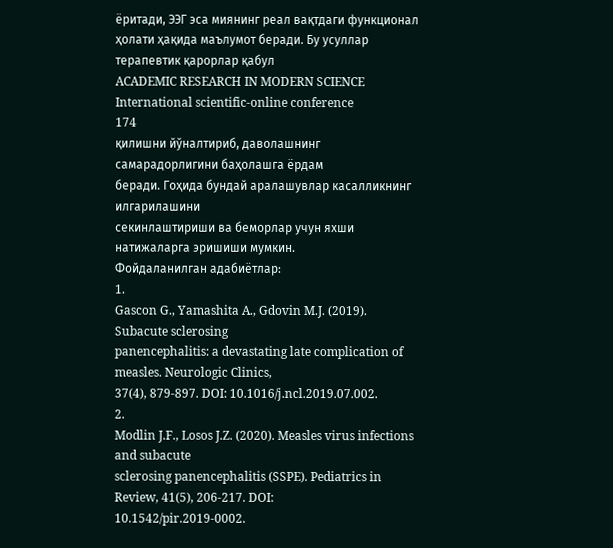ёритади, ЭЭГ эса миянинг реал вақтдаги функционал
ҳолати ҳақида маълумот беради. Бу усуллар терапевтик қарорлар қабул
ACADEMIC RESEARCH IN MODERN SCIENCE
International scientific-online conference
174
қилишни йўналтириб, даволашнинг самарадорлигини баҳолашга ёрдам
беради. Гоҳида бундай аралашувлар касалликнинг илгарилашини
секинлаштириши ва беморлар учун яхши натижаларга эришиши мумкин.
Фойдаланилган адабиётлар:
1.
Gascon G., Yamashita A., Gdovin M.J. (2019). Subacute sclerosing
panencephalitis: a devastating late complication of measles. Neurologic Clinics,
37(4), 879-897. DOI: 10.1016/j.ncl.2019.07.002.
2.
Modlin J.F., Losos J.Z. (2020). Measles virus infections and subacute
sclerosing panencephalitis (SSPE). Pediatrics in Review, 41(5), 206-217. DOI:
10.1542/pir.2019-0002.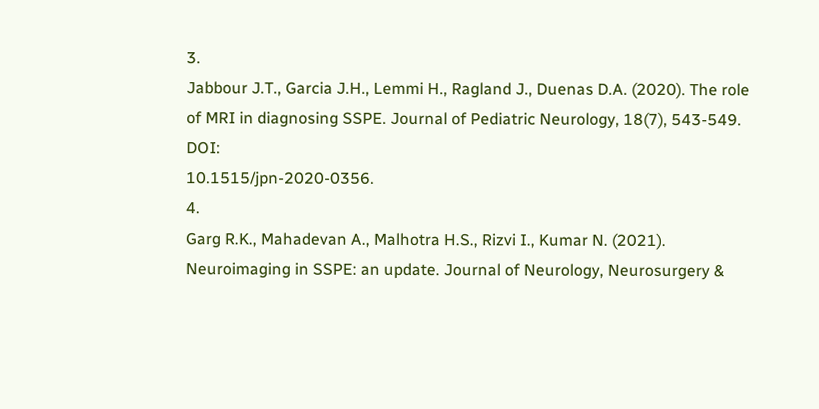3.
Jabbour J.T., Garcia J.H., Lemmi H., Ragland J., Duenas D.A. (2020). The role
of MRI in diagnosing SSPE. Journal of Pediatric Neurology, 18(7), 543-549. DOI:
10.1515/jpn-2020-0356.
4.
Garg R.K., Mahadevan A., Malhotra H.S., Rizvi I., Kumar N. (2021).
Neuroimaging in SSPE: an update. Journal of Neurology, Neurosurgery &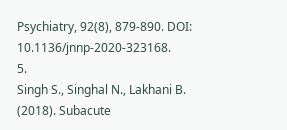Psychiatry, 92(8), 879-890. DOI: 10.1136/jnnp-2020-323168.
5.
Singh S., Singhal N., Lakhani B. (2018). Subacute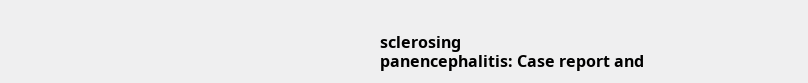sclerosing
panencephalitis: Case report and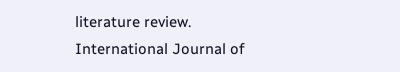literature review. International Journal of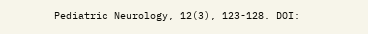Pediatric Neurology, 12(3), 123-128. DOI: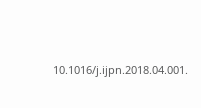10.1016/j.ijpn.2018.04.001.